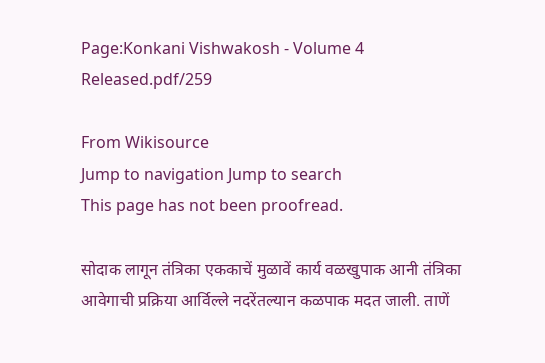Page:Konkani Vishwakosh - Volume 4 Released.pdf/259

From Wikisource
Jump to navigation Jump to search
This page has not been proofread.

सोदाक लागून तंत्रिका एककाचें मुळावें कार्य वळखुपाक आनी तंत्रिका आवेगाची प्रक्रिया आर्विल्ले नदरेंतल्यान कळपाक मदत जाली. ताणें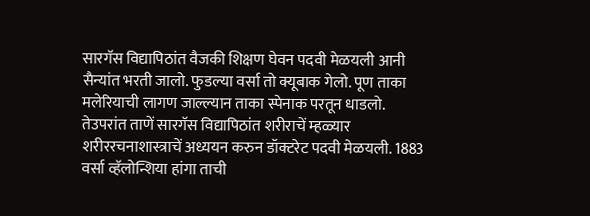सारगॅस विद्यापिठांत वैजकी शिक्षण घेवन पदवी मेळयली आनी सैन्यांत भरती जालो. फुडल्या वर्सा तो क्यूबाक गेलो. पूण ताका मलेरियाची लागण जाल्ल्यान ताका स्पेनाक परतून धाडलो. तेउपरांत ताणें सारगॅस विद्यापिठांत शरीराचें म्हळ्यार शरीररचनाशास्त्राचें अध्ययन करुन डॉक्टरेट पदवी मेळयली. 1883 वर्सा व्हॅलोन्शिया हांगा ताची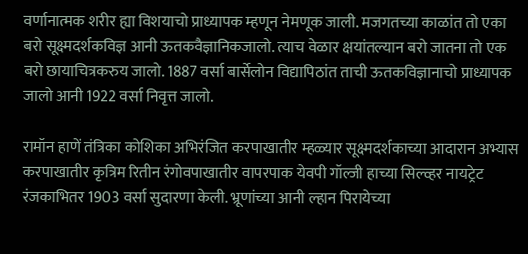वर्णानात्मक शरीर ह्या विशयाचो प्राध्यापक म्हणून नेमणूक जाली. मजगतच्या काळांत तो एका बरो सूक्ष्मदर्शकविज्ञ आनी ऊतकवैज्ञानिकजालो. त्याच वेळार क्षयांतल्यान बरो जातना तो एक बरो छायाचित्रकरुय जालो. 1887 वर्सा बार्सेलोन विद्यापिठांत ताची ऊतकविज्ञानाचो प्राध्यापक जालो आनी 1922 वर्सा निवृत्त जालो.

रामॉन हाणें तंत्रिका कोशिका अभिरंजित करपाखातीर म्हळ्यार सूक्ष्मदर्शकाच्या आदारान अभ्यास करपाखातीर कृत्रिम रितीन रंगोवपाखातीर वापरपाक येवपी गॉल्जी हाच्या सिल्व्हर नायट्रेट रंजकाभितर 1903 वर्सा सुदारणा केली. भ्रूणांच्या आनी ल्हान पिरायेच्या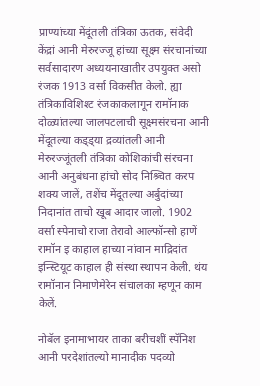प्राण्यांच्या मेंदूंतली तंत्रिका ऊतक, संवेदी केंद्रां आनी मेरुरज्जू हांच्या सूक्ष्म संरचानांच्या सर्वसादारण अध्ययनाखातीर उपयुक्त असो रंजक 1913 वर्सा विकसीत केलो. ह्या तंत्रिकाविशिश्ट रंजकाकलागून रामॉनाक दोळ्यांतल्या जालपटलाची सूक्ष्मसंरचना आनी मेंदूतल्या कड्ड्या द्रव्यांतली आनी मेरुरज्जूंतली तंत्रिका कोशिकांची संरचना आनी अनुबंधना हांचो सोद निश्र्चित करप शक्य जालें, तशेंच मेंदूतल्या अर्बुदांच्या निदानांत ताचो खूब आदार जालो. 1902 वर्सा स्पेनाचो राजा तेरावो आल्फॉन्सो हाणें रामॉन इ काहाल हाच्या नांवान माद्रिदांत इन्स्टियूट काहाल ही संस्था स्थापन केली. थंय रामॉनान निमाणेमेरेन संचालका म्हणून काम केलें.

नोबॅल इनामाभायर ताका बरीचशीं स्पॅनिश आनी परदेशांतल्यो मानादीक पदव्यो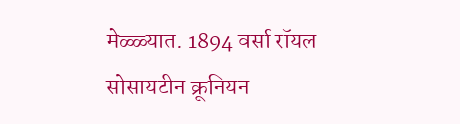मेळ्ळ्यात. 1894 वर्सा रॉयल सोसायटीन क्रूनियन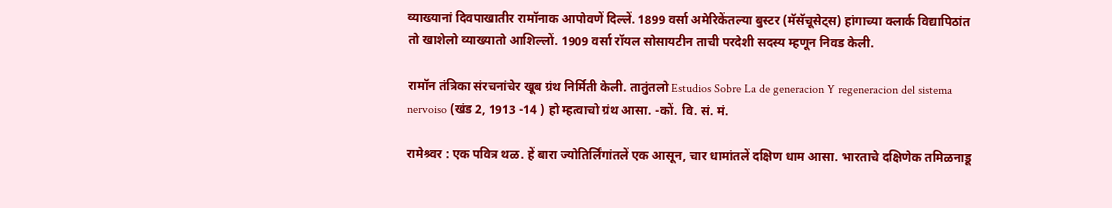व्याख्यानां दिवपाखातीर रामॉनाक आपोवणें दिल्लें. 1899 वर्सा अमेरिकेंतल्या बुस्टर (मॅसॅचूसेट्स) हांगाच्या क्लार्क विद्यापिठांत तो खाशेलो व्याख्यातो आशिल्लों. 1909 वर्सा रॉयल सोसायटीन ताची परदेशी सदस्य म्हणून निवड केली.

रामॉन तंत्रिका संरचनांचेर खूब ग्रंथ निर्मिती केली. तातुंतलो Estudios Sobre La de generacion Y regeneracion del sistema nervoiso (खंड 2, 1913 -14 ) हो म्हत्वाचो ग्रंथ आसा. -कों. वि. सं. मं.

रामेश्र्वर : एक पवित्र थळ. हें बारा ज्योतिर्लिंगांतलें एक आसून, चार धामांतलें दक्षिण धाम आसा. भारताचे दक्षिणेक तमिळनाडू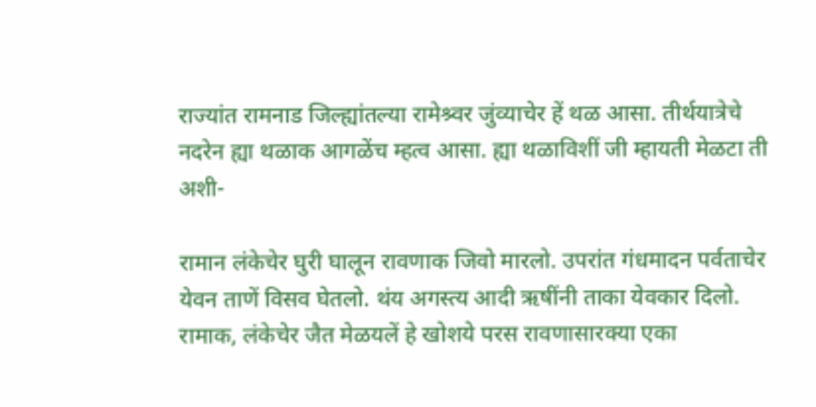राज्यांत रामनाड जिल्ह्यांतल्या रामेश्र्वर जुंव्याचेर हें थळ आसा. तीर्थयात्रेचे नदरेन ह्या थळाक आगळेंच म्हत्व आसा. ह्या थळाविशीं जी म्हायती मेळटा ती अशी-

रामान लंकेचेर घुरी घालून रावणाक जिवो मारलो. उपरांत गंधमादन पर्वताचेर येवन ताणें विसव घेतलो. थंय अगस्त्य आदी ऋषींनी ताका येवकार दिलो. रामाक, लंकेचेर जैत मेळयलें हे खोशये परस रावणासारक्या एका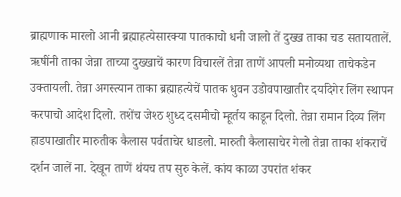ब्राह्मणाक मारलो आनी ब्रह्माहत्येसारक्या पातकाचो धनी जालो तें दुख्ख ताका चड सतायतालें. ऋषींनी ताका जेन्ना ताच्या दुख्खाचें कारण विचारलें तेन्ना ताणें आपली मनोव्यथा ताचेकडेन उक्तायली. तेन्ना अगस्त्यान ताका ब्रह्माहत्येचें पातक धुवन उडोवपाखातीर दर्यादेगेर लिंग स्थापन करपाचो आदेश दिलो. तशेंच जेश्ठ शुध्द दसमीचो म्हूर्तय काडून दिलो. तेन्ना रामान दिव्य लिंग हाडपाखातीर मारुतीक कैलास पर्वताचेर धाडलो. मारुती कैलासाचेर गेलो तेन्ना ताका शंकराचें दर्शन जालें ना. देखून ताणें थंयच तप सुरु केलें. कांय काळा उपरांत शंकर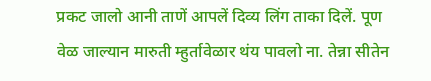प्रकट जालो आनी ताणें आपलें दिव्य लिंग ताका दिलें. पूण वेळ जाल्यान मारुती म्हुर्तावेळार थंय पावलो ना. तेन्ना सीतेन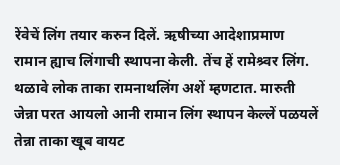रेंवेचें लिंग तयार करुन दिलें. ऋषीच्या आदेशाप्रमाण रामान ह्याच लिंगाची स्थापना केली. तेंच हें रामेश्र्वर लिंग. थळावे लोक ताका रामनाथलिंग अशें म्हणटात. मारुती जेन्ना परत आयलो आनी रामान लिंग स्थापन केल्लें पळयलें तेन्ना ताका खूब वायट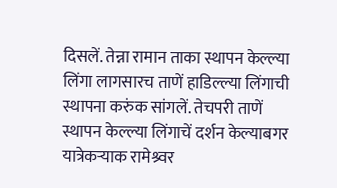दिसलें. तेन्ना रामान ताका स्थापन केल्ल्या लिंगा लागसारच ताणें हाडिल्ल्या लिंगाची स्थापना करुंक सांगलें. तेचपरी ताणें स्थापन केल्ल्या लिंगाचें दर्शन केल्याबगर यात्रेकऱ्याक रामेश्र्वर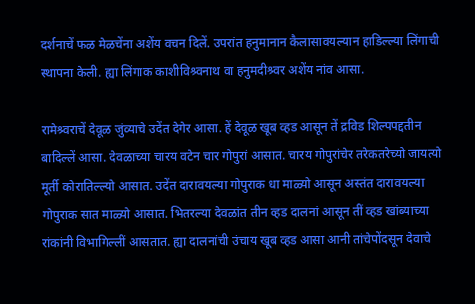दर्शनाचें फळ मेळचेंना अशेंय वचन दिलें. उपरांत हनुमानान कैलासावयल्यान हाडिल्ल्या लिंगाची स्थापना केली. ह्या लिंगाक काशीविश्र्वनाथ वा हनुमदीश्र्वर अशेंय नांव आसा.

रामेश्र्वराचें देवूळ जुंव्याचे उदेंत देगेर आसा. हें देवूळ खूब व्हड आसून तें द्रविड शिल्पपद्दतीन बादिल्लें आसा. देवळाच्या चारय वटेन चार गोपुरां आसात. चारय गोपुरांचेर तरेकतरेच्यो जायत्यो मूर्ती कोरातिल्ल्यो आसात. उदेंत दारावयल्या गोपुराक धा माळ्यो आसून अस्तंत दारावयल्या गोपुराक सात माळ्यो आसात. भितरल्या देवळांत तीन व्हड दालनां आसून तीं व्हड खांब्याच्या रांकांनी विभागिल्लीं आसतात. ह्या दालनांची उंचाय खूब व्हड आसा आनी तांचेपोंदसून देवाचे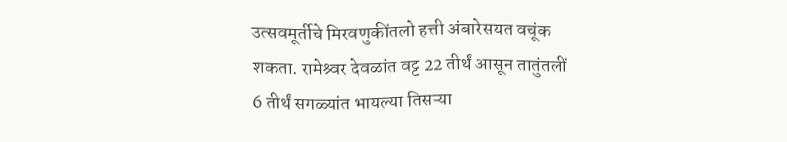उत्सवमूर्तीचे मिरवणुकींतलो हत्ती अंबारेसयत वचूंक शकता. रामेश्र्वर देवळांत वट्ट 22 तीर्थं आसून तातुंतलीं 6 तीर्थं सगळ्यांत भायल्या तिसऱ्या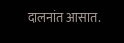दालनांत आसात.